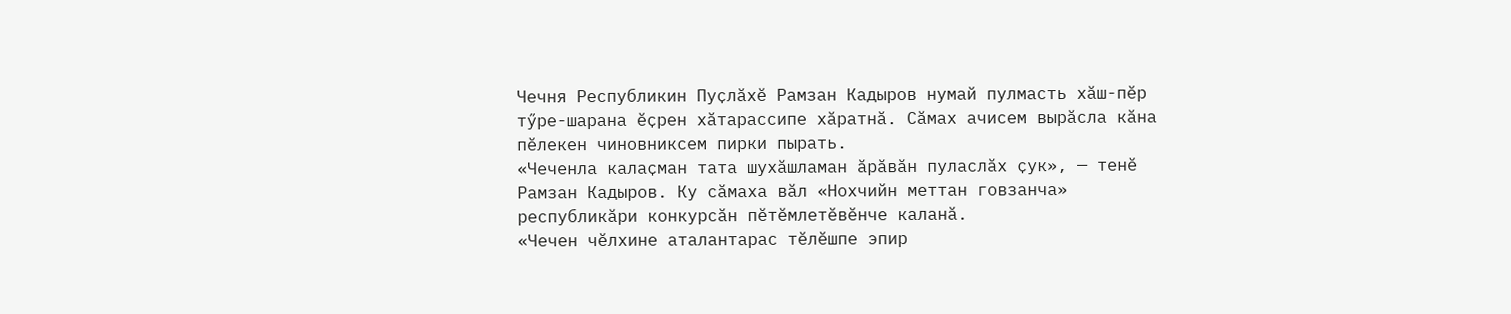Чечня Республикин Пуҫлӑхӗ Рамзан Кадыров нумай пулмасть хӑш-пӗр тӳре-шарана ӗҫрен хӑтарассипе хӑратнӑ. Сӑмах ачисем вырӑсла кӑна пӗлекен чиновниксем пирки пырать.
«Чеченла калаҫман тата шухӑшламан ӑрӑвӑн пуласлӑх ҫук», — тенӗ Рамзан Кадыров. Ку сӑмаха вӑл «Нохчийн меттан говзанча» республикӑри конкурсӑн пӗтӗмлетӗвӗнче каланӑ.
«Чечен чӗлхине аталантарас тӗлӗшпе эпир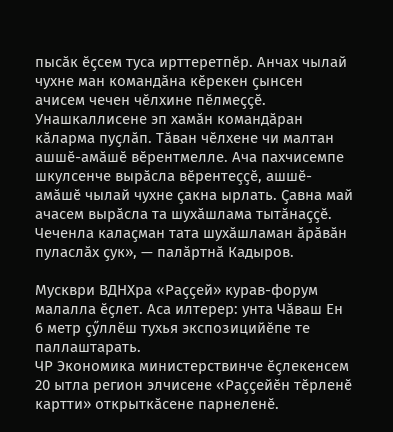пысӑк ӗҫсем туса ирттеретпӗр. Анчах чылай чухне ман командӑна кӗрекен ҫынсен ачисем чечен чӗлхине пӗлмеҫҫӗ. Унашкаллисене эп хамӑн командӑран кӑларма пуҫлӑп. Тӑван чӗлхене чи малтан ашшӗ-амӑшӗ вӗрентмелле. Ача пахчисемпе шкулсенче вырӑсла вӗрентеҫҫӗ, ашшӗ-амӑшӗ чылай чухне ҫакна ырлать. Ҫавна май ачасем вырӑсла та шухӑшлама тытӑнаҫҫӗ. Чеченла калаҫман тата шухӑшламан ӑрӑвӑн пуласлӑх ҫук», — палӑртнӑ Кадыров.

Мускври ВДНХра «Раҫҫей» курав-форум малалла ӗҫлет. Аса илтерер: унта Чӑваш Ен 6 метр ҫӳллӗш тухья экспозицийӗпе те паллаштарать.
ЧР Экономика министерствинче ӗҫлекенсем 20 ытла регион элчисене «Раҫҫейӗн тӗрленӗ картти» открыткӑсене парнеленӗ.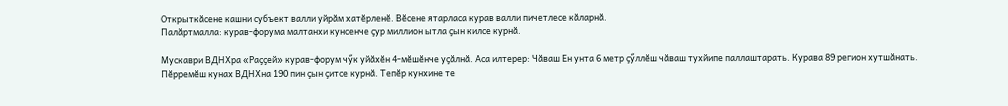Открыткӑсене кашни субъект валли уйрӑм хатӗрленӗ. Вӗсене ятарласа курав валли пичетлесе кӑларнӑ.
Палӑртмалла: курав-форума малтанхи кунсенче ҫур миллион ытла ҫын килсе курнӑ.

Мускаври ВДНХра «Раҫҫей» курав-форум чӳк уйӑхӗн 4-мӗшӗнче уҫӑлнӑ. Аса илтерер: Чӑваш Ен унта 6 метр ҫӳллӗш чӑваш тухйипе паллаштарать. Курава 89 регион хутшӑнать.
Пӗрремӗш кунах ВДНХна 190 пин ҫын ҫитсе курнӑ. Тепӗр кунхине те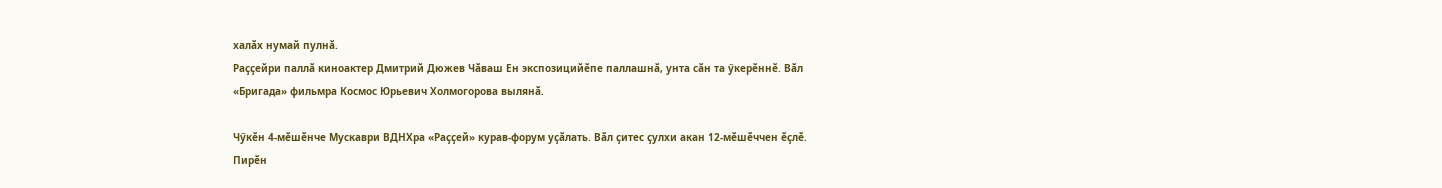халӑх нумай пулнӑ.
Раҫҫейри паллӑ киноактер Дмитрий Дюжев Чӑваш Ен экспозицийӗпе паллашнӑ, унта сӑн та ӳкерӗннӗ. Вӑл «Бригада» фильмра Космос Юрьевич Холмогорова вылянӑ.

Чӳкӗн 4-мӗшӗнче Мускаври ВДНХра «Раҫҫей» курав-форум уҫӑлать. Вӑл ҫитес ҫулхи акан 12-мӗшӗччен ӗҫлӗ.
Пирӗн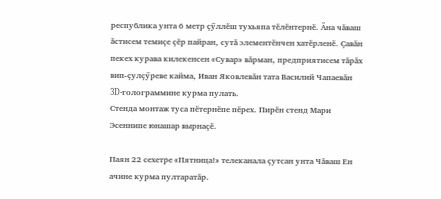республика унта 6 метр ҫӳллӗш тухьяпа тӗлӗнтернӗ. Ӑна чӑваш ӑстисем темиҫе ҫӗр пайран, сутӑ элементӗнчен хатӗрленӗ. Ҫавӑн пекех курава килекенсен «Сувар» вӑрман, предприятисем тӑрӑх вип-ҫулҫӳреве кайма, Иван Яковлевӑн тата Василий Чапаевӑн 3D-голограммине курма пулать.
Стенда монтаж туса пӗтернӗпе пӗрех. Пирӗн стенд Мари Эсеннипе юнашар вырнаҫӗ.

Паян 22 сехетре «Пятница!» телеканала ҫутсан унта Чӑваш Ен ачине курма пултаратӑр.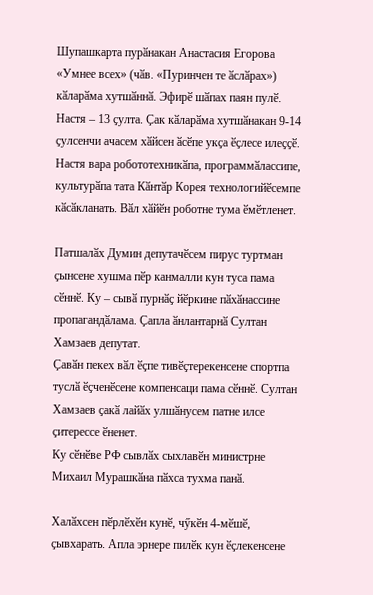Шупашкарта пурӑнакан Анастасия Егорова «Умнее всех» (чӑв. «Пуринчен те ӑслӑрах») кӑларӑма хутшӑннӑ. Эфирӗ шӑпах паян пулӗ.
Настя – 13 ҫулта. Ҫак кӑларӑма хутшӑнакан 9-14 ҫулсенчи ачасем хӑйсен ӑсӗпе укҫа ӗҫлесе илеҫҫӗ. Настя вара робототехникӑпа, программӑлассипе, культурӑпа тата Кӑнтӑр Корея технологийӗсемпе кӑсӑкланать. Вӑл хӑйӗн роботне тума ӗмӗтленет.

Патшалӑх Думин депутачӗсем пирус туртман ҫынсене хушма пӗр канмалли кун туса пама сӗннӗ. Ку – сывӑ пурнӑҫ йӗркине пӑхӑнассине пропагандӑлама. Ҫапла ӑнлантарнӑ Султан Хамзаев депутат.
Ҫавӑн пекех вӑл ӗҫпе тивӗҫтерекенсене спортпа туслӑ ӗҫченӗсене компенсаци пама сӗннӗ. Султан Хамзаев ҫакӑ лайӑх улшӑнусем патне илсе ҫитерессе ӗненет.
Ку сӗнӗве РФ сывлӑх сыхлавӗн министрне Михаил Мурашкӑна пӑхса тухма панӑ.

Халӑхсен пӗрлӗхӗн кунӗ, чӳкӗн 4-мӗшӗ, ҫывхарать. Апла эрнере пилӗк кун ӗҫлекенсене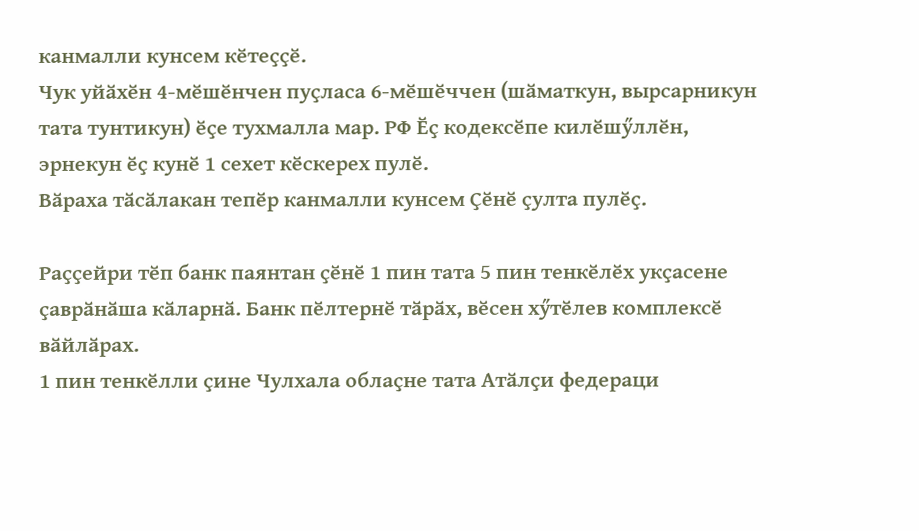канмалли кунсем кӗтеҫҫӗ.
Чук уйӑхӗн 4-мӗшӗнчен пуҫласа 6-мӗшӗччен (шӑматкун, вырсарникун тата тунтикун) ӗҫе тухмалла мар. РФ Ӗҫ кодексӗпе килӗшӳллӗн, эрнекун ӗҫ кунӗ 1 сехет кӗскерех пулӗ.
Вӑраха тӑсӑлакан тепӗр канмалли кунсем Ҫӗнӗ ҫулта пулӗҫ.

Раҫҫейри тӗп банк паянтан ҫӗнӗ 1 пин тата 5 пин тенкӗлӗх укҫасене ҫаврӑнӑша кӑларнӑ. Банк пӗлтернӗ тӑрӑх, вӗсен хӳтӗлев комплексӗ вӑйлӑрах.
1 пин тенкӗлли ҫине Чулхала облаҫне тата Атӑлҫи федераци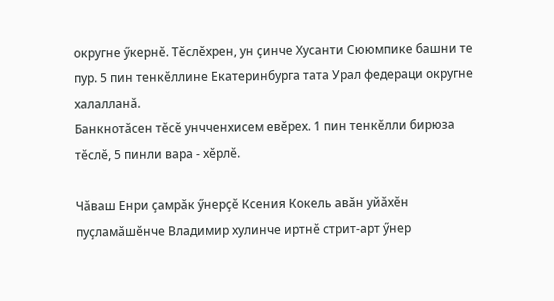округне ӳкернӗ. Тӗслӗхрен, ун ҫинче Хусанти Сююмпике башни те пур. 5 пин тенкӗллине Екатеринбурга тата Урал федераци округне халалланӑ.
Банкнотӑсен тӗсӗ унчченхисем евӗрех. 1 пин тенкӗлли бирюза тӗслӗ, 5 пинли вара - хӗрлӗ.

Чӑваш Енри ҫамрӑк ӳнерҫӗ Ксения Кокель авӑн уйӑхӗн пуҫламӑшӗнче Владимир хулинче иртнӗ стрит-арт ӳнер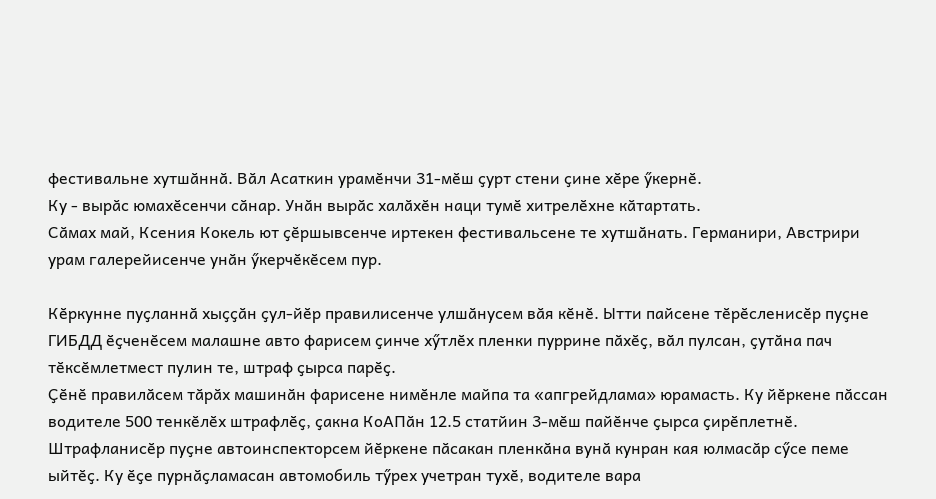фестивальне хутшӑннӑ. Вӑл Асаткин урамӗнчи 31-мӗш ҫурт стени ҫине хӗре ӳкернӗ.
Ку - вырӑс юмахӗсенчи сӑнар. Унӑн вырӑс халӑхӗн наци тумӗ хитрелӗхне кӑтартать.
Сӑмах май, Ксения Кокель ют ҫӗршывсенче иртекен фестивальсене те хутшӑнать. Германири, Австрири урам галерейисенче унӑн ӳкерчӗкӗсем пур.

Кӗркунне пуҫланнӑ хыҫҫӑн ҫул-йӗр правилисенче улшӑнусем вӑя кӗнӗ. Ытти пайсене тӗрӗсленисӗр пуҫне ГИБДД ӗҫченӗсем малашне авто фарисем ҫинче хӳтлӗх пленки пуррине пӑхӗҫ, вӑл пулсан, ҫутӑна пач тӗксӗмлетмест пулин те, штраф ҫырса парӗҫ.
Ҫӗнӗ правилӑсем тӑрӑх машинӑн фарисене нимӗнле майпа та «апгрейдлама» юрамасть. Ку йӗркене пӑссан водителе 500 тенкӗлӗх штрафлӗҫ, ҫакна КоАПӑн 12.5 статйин 3-мӗш пайӗнче ҫырса ҫирӗплетнӗ.
Штрафланисӗр пуҫне автоинспекторсем йӗркене пӑсакан пленкӑна вунӑ кунран кая юлмасӑр сӳсе пеме ыйтӗҫ. Ку ӗҫе пурнӑҫламасан автомобиль тӳрех учетран тухӗ, водителе вара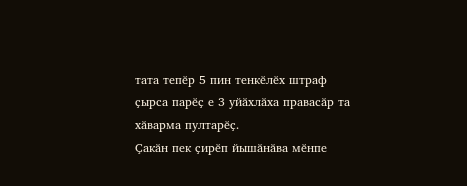тата тепӗр 5 пин тенкӗлӗх штраф ҫырса парӗҫ е 3 уйӑхлӑха правасӑр та хӑварма пултарӗҫ.
Ҫакӑн пек ҫирӗп йышӑнӑва мӗнпе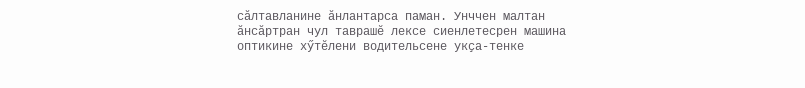сӑлтавланине ӑнлантарса паман. Унччен малтан ӑнсӑртран чул таврашӗ лексе сиенлетесрен машина оптикине хӳтӗлени водительсене укҫа-тенке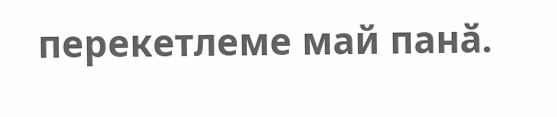перекетлеме май панӑ.